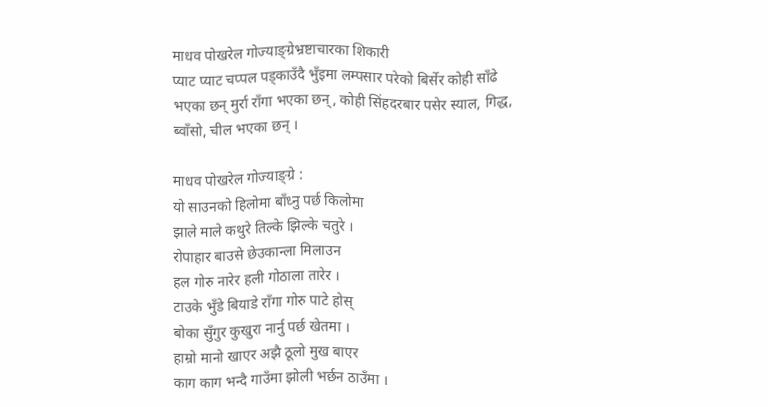माधव पोखरेल गोज्याङ्ग्रेभ्रष्टाचारका शिकारी
प्याट प्याट चप्पल पड्काउँदै भुँइमा लम्पसार परेको बिर्सेर कोही साँढे भएका छन् मुर्रा राँगा भएका छन्, कोही सिंहदरबार पसेर स्याल, गिद्ध, ब्वाँसो, चील भएका छन् ।

माधव पोखरेल गोज्याङ्ग्रे :
यो साउनको हिलोमा बाँध्नु पर्छ किलोमा
झाले माले कथुरे तिल्के झिल्के चतुरे ।
रोपाहार बाउसे छेउकान्ला मिलाउन
हल गोरु नारेर हली गोठाला तारेर ।
टाउके भुँडे बियाडे राँगा गोरु पाटे होस्
बोका सुँगुर कुखुरा नार्नु पर्छ खेतमा ।
हाम्रो मानो खाएर अझै ठूलो मुख बाएर
काग काग भन्दै गाउँमा झोली भर्छन ठाउँमा ।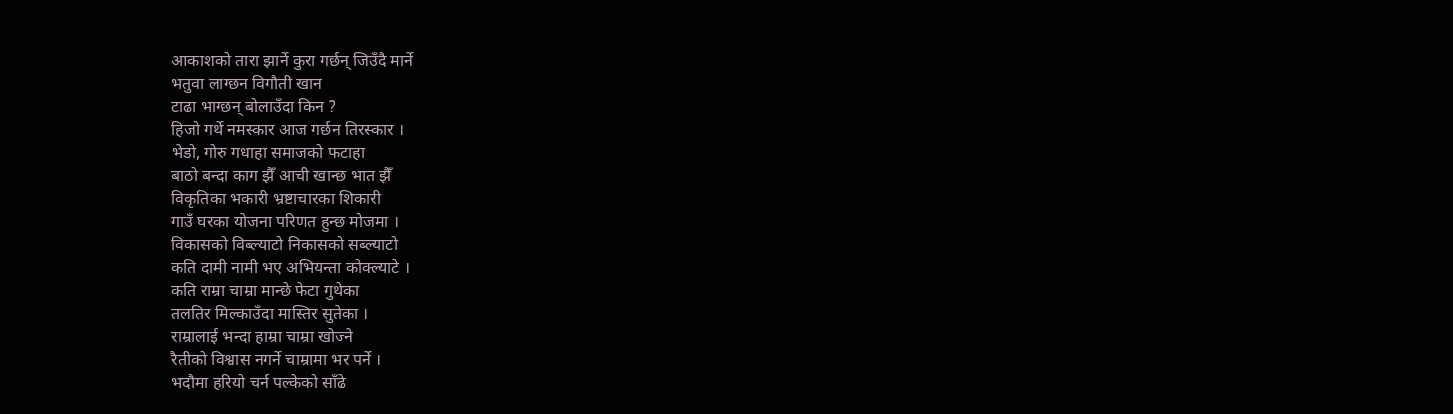आकाशको तारा झार्ने कुरा गर्छन् जिउँदै मार्ने
भतुवा लाग्छन विगौती खान
टाढा भाग्छन् बोलाउँदा किन ?
हिजो गर्थे नमस्कार आज गर्छन तिरस्कार ।
भेडो, गोरु गधाहा समाजको फटाहा
बाठो बन्दा काग झैँ आची खान्छ भात झैँ
विकृतिका भकारी भ्रष्टाचारका शिकारी
गाउँ घरका योजना परिणत हुन्छ मोजमा ।
विकासको विब्ल्याटो निकासको सब्ल्याटो
कति दामी नामी भए अभियन्ता कोक्ल्याटे ।
कति राम्रा चाम्रा मान्छे फेटा गुथेका
तलतिर मिल्काउँदा मास्तिर सुतेका ।
राम्रालाई भन्दा हाम्रा चाम्रा खोज्ने
रैतीको विश्वास नगर्ने चाम्रामा भर पर्ने ।
भदौमा हरियो चर्न पल्केको साँढे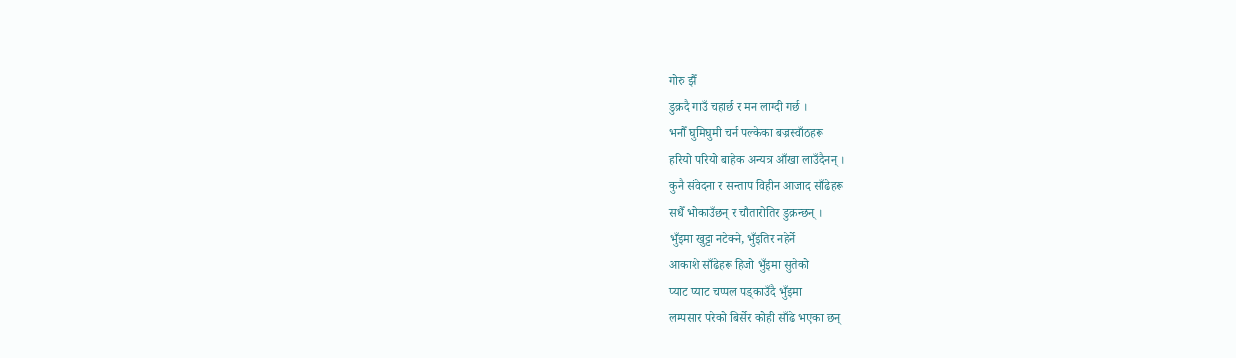गोरु झैँ
डुक्रदै गाउँ चहार्छ र मन लाग्दी गर्छ ।
भनौँ घुमिघुमी चर्न पल्केका बज्रस्वाँठहरू
हरियो परियो बाहेक अन्यत्र आँखा लाउँदैनन् ।
कुनै संवेदना र सन्ताप विहीन आजाद साँढेहरू
सधैँ भोकाउँछन् र चौतारोतिर डुक्रन्छन् ।
भुँइमा खुट्टा नटेक्ने, भुँइतिर नहेर्ने
आकाशे साँढेहरू हिजो भुँइमा सुतेको
प्याट प्याट चप्पल पड्काउँदै भुँइमा
लम्पसार परेको बिर्सेर कोही साँढे भएका छन्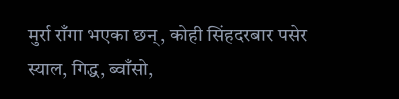मुर्रा राँगा भएका छन्, कोही सिंहदरबार पसेर
स्याल, गिद्ध, ब्वाँसो,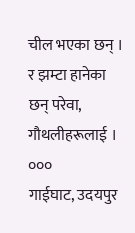चील भएका छन् ।
र झम्टा हानेका छन् परेवा, गौथलीहरूलाई ।
०००
गाईघाट, उदयपुर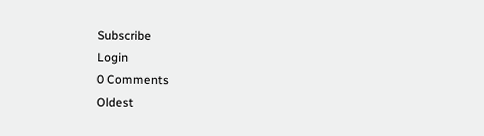Subscribe
Login
0 Comments
Oldest